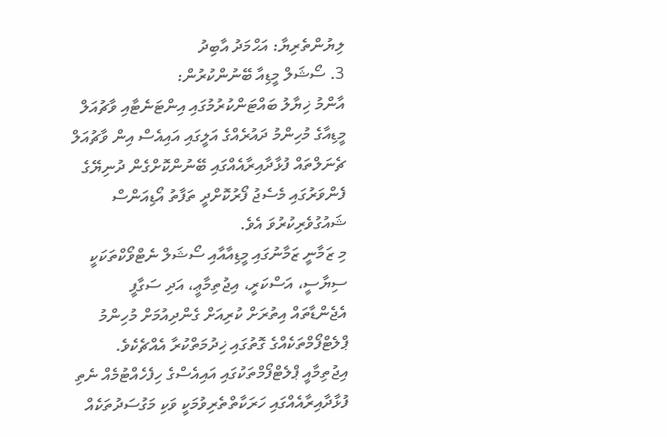ލިޔުންތެރިޔާ: އަޙްމަދު އާބިދު
3. ސޯޝަލް މީޑިއާ ބޭނުންކުރުން:
އާންމު ޚިޔާލު ބައްޓަންކުރުމުގައި އިންޓަނެޓާއި ވާޗުއަލް މީޑިއާގެ މުހިންމު ދައުރެއްގެ އަލީގައި އައިއެސް އިން ވާޗުއަލް ޗެނަލްތައް ފުޅާދާއިރާއެއްގައި ބޭނުންކޮށްގެން ދުނިޔޭގެ ފެންވަރުގައި މެސެޖު ފޯރުކޮށްދީ ތަފާތު އޯޑިއަންސް ޝައުގުވެރިކުރުވަ އެވެ.
މި ޒަމާނީ ޒަމާނުގައި މީޑިއާއާއި ސޯޝަލް ނެޓްވޯކްތަކަކީ ސިޔާސީ، އަސްކަރީ، އިޖުތިމާޢީ، އަދި ސަގާފީ އެޖެންޑާތައް އިތުރަށް ކުރިއަށް ގެންދިއުމަށް މުހިންމު ޕްލެޓްފޯމްތަކެއްގެ ގޮތުގައި ޚިދުމަތްކުރާ އެއްޗެކެވެ. އިޖުތިމާއީ ޕްލެޓްފޯމްތަކުގައި އައިއެސްގެ ހިފެހެއްޓުމެއް ނެތި ފުޅާދާއިރާއެއްގައި ހަރަކާތްތެރިވުމަކީ ވަކި މަގުސަދުތަކެއް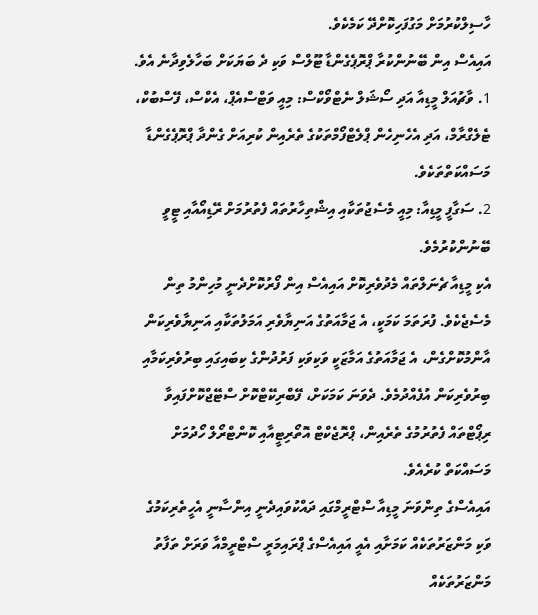ހާސިލްކުރުމަށް މަގުފަހިކޮށްދޭ ކަމެކެވެ.
އައިއެސް އިން ބޭނުންކުރާ ޕްރޮޕެގެންޑާ ޓޫލްސް ވަކި ދެ ބަޔަކަށް ބަހާލެވިދާނެ އެވެ.
1. ވާޗުއަލް މީޑިއާ އަދި ސޯޝަލް ނެޓްވޯކްސް: މިއީ ވަޓްސްއެޕް، އެކްސް، ފޭސްބުކް، ޓެލެގްރާމް، އަދި އެހެނިހެން ޕްލެޓްފޯމްތަކުގެ ތެރެއިން ކުރިއަށް ގެންދާ ޕްރޮޕެގެންޑާ މަސައްކަތްތަކެވެ.
2. ސަގާފީ މީޑިއާ: މިއީ މެސެޖުތަކާއި އިޝްތިހާރުތައް ފެތުރުމަށް ރޭޑިއޯއާއި ޓީވީ ބޭނުންކުރުމެވެ.
އެކި މީޑިއާ ޗެނަލްތައް މެދުވެރިކޮށް އައިއެސް އިން ފޯރުކޮށްދެނީ މުހިންމު ތިން މެސެޖެކެވެ. ފުރަތަމަ ކަމަކީ، އެ ޖަމާއަތުގެ އަނިޔާވެރި އަމަލުތަކާއި އަނިޔާވެރިކަން އާންމުކޮށްގެން، އެ ޖަމާއަތުގެ އަމާޒަކީ ވަކިވަކި ފަރުދުންގެ ކިބައިގައި ބިރުވެރިކަމާއި ބިރުވެރިކަން އުފެއްދުމެވެ. ދެވަނަ ކަމަކަށް، ފޭބްރިކޭޓްކޮށް ސްޓޭޖްކޮށްފައިވާ ރިޕޯޓްތައް ފެތުރުމުގެ ތެރެއިން، ޕްރޮޖެކްޓް އޮތޯރިޓީއާއި ކޮންޓްރޯލް ހޯދުމަށް މަސައްކަތް ކުރެއެވެ.
އައިއެސްގެ ތިންވަނަ މީޑިއާ ސްޓްރީމްގައި ދައްކުވައިދެނީ އިންސާނީ އެހީތެރިކަމުގެ ވަކި މަންޒަރުތަކެއް ކަމަށާއި އެއީ އައިއެސްގެ ޕްރައިމަރީ ސްޓްރީމްއާ ވަރަށް ތަފާތު މަންޒަރުތަކެއް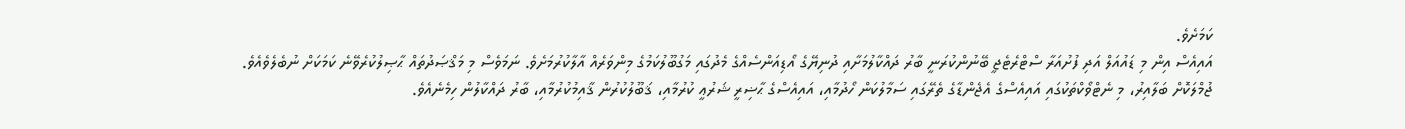ކަމަށެވެ.
އައިއެސް އިން މި ޑައުއަލް އަދި ފުށުއަރާ ސްޓްރެޓެޖީ ބޭނުންކުރަނީ ބާރު ދައްކާލުމަށާއި ދުނިޔޭގެ އޯޑިއަންސެއްގެ މެދުގައި މަގުބޫލުކަމުގެ މިންވަރެއް އާލާކުރުމަށެވެ. ނަމަވެސް މި މަޤްޞަދުތައް ޙާޞިލުކުރެވޭނެ ކަމަކަށް ނުބެލެވެއެވެ.
ޖުމްލަކޮށް ބަލާއިރު، މި ނެޓްވޯކްތަކުގައި އައިއެސްގެ އެޖެންޑާގެ ތެރޭގައި ސަމާލުކަން ހޯދުމާއި، އައިއެސްގެ ޙާޟިރީ ޝަރުޢީ ކުރުމާއި، ޤަބޫލުކުރުން ޤާއިމުކުރުމާއި، ބާރު ދައްކާލުން ހިމެނެއެވެ.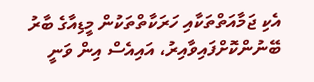އެކި ޖަމާއަތްތަކާއި ހަރަކާތްތަކުން މީޑިއާގެ ބާރު ބޭނުންކޮށްފައިވާއިރު، އައިއެސް އިން ވަނީ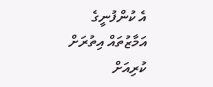އެ ކުންފުނީގެ އަމާޒުތައް އިތުރަށް ކުރިއަށް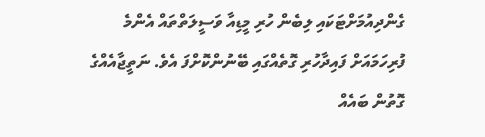ގެންދިއުމަށްޓަކައި ލިބެން ހުރި މީޑިއާ ވަސީލަތްތައް އެންމެ ފުރިހަމައަށް ފައިދާހުރި ގޮތެއްގައި ބޭނުންކޮށްފަ އެވެ. ނަތީޖާއެއްގެ ގޮތުން ބައެއް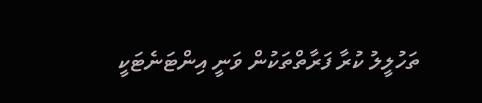ތަހުލީލު ކުރާ ފަރާތްތަކުން ވަނީ އިންޓަނެޓަކީ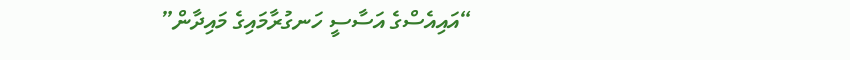“އައިއެސްގެ އަސާސީ ހަނގުރާމައިގެ މައިދާން”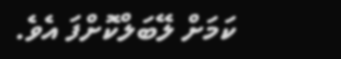ކަމަށް ލޭބަލްކޮށްފަ އެވެ.